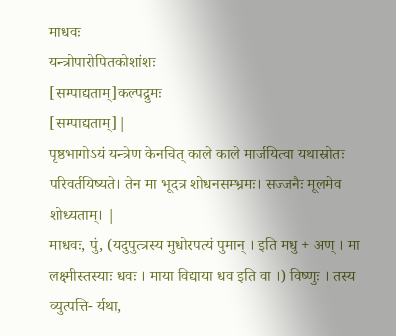माधवः
यन्त्रोपारोपितकोशांशः
[सम्पाद्यताम्]कल्पद्रुमः
[सम्पाद्यताम्]|
पृष्ठभागोऽयं यन्त्रेण केनचित् काले काले मार्जयित्वा यथास्रोतः परिवर्तयिष्यते। तेन मा भूदत्र शोधनसम्भ्रमः। सज्जनैः मूलमेव शोध्यताम्। |
माधवः, पुं, (यदुपुत्त्रस्य मुधोरपत्यं पुमान् । इति मधु + अण् । मा लक्ष्मीस्तस्याः धवः । माया विद्याया धव इति वा ।) विष्णुः । तस्य व्युत्पत्ति- र्यथा,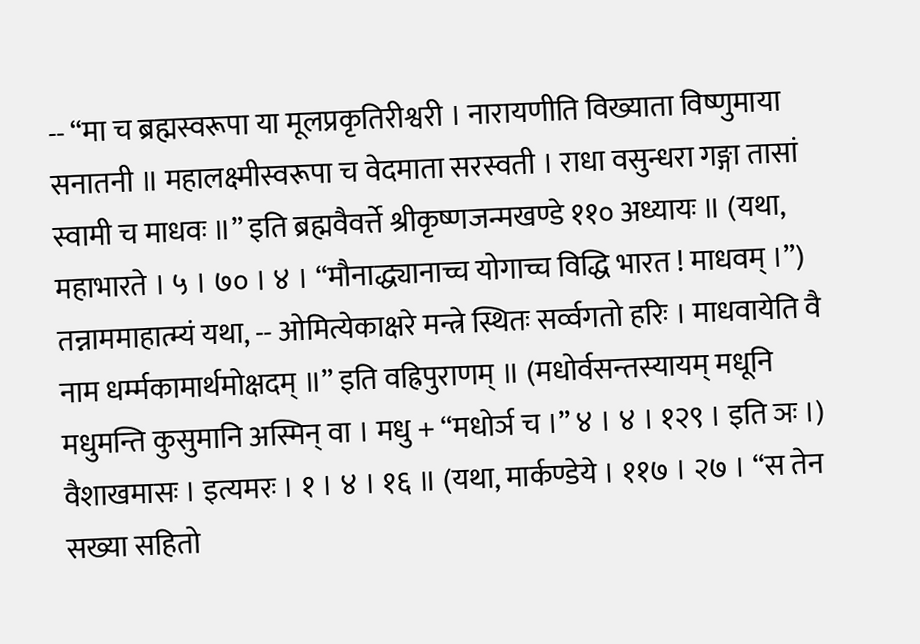-- “मा च ब्रह्मस्वरूपा या मूलप्रकृतिरीश्वरी । नारायणीति विख्याता विष्णुमाया सनातनी ॥ महालक्ष्मीस्वरूपा च वेदमाता सरस्वती । राधा वसुन्धरा गङ्गा तासां स्वामी च माधवः ॥” इति ब्रह्मवैवर्त्ते श्रीकृष्णजन्मखण्डे ११० अध्यायः ॥ (यथा, महाभारते । ५ । ७० । ४ । “मौनाद्ध्यानाच्च योगाच्च विद्धि भारत ! माधवम् ।”) तन्नाममाहात्म्यं यथा, -- ओमित्येकाक्षरे मन्त्रे स्थितः सर्व्वगतो हरिः । माधवायेति वै नाम धर्म्मकामार्थमोक्षदम् ॥” इति वह्रिपुराणम् ॥ (मधोर्वसन्तस्यायम् मधूनि मधुमन्ति कुसुमानि अस्मिन् वा । मधु + “मधोर्ञ च ।” ४ । ४ । १२९ । इति ञः ।) वैशाखमासः । इत्यमरः । १ । ४ । १६ ॥ (यथा, मार्कण्डेये । ११७ । २७ । “स तेन सख्या सहितो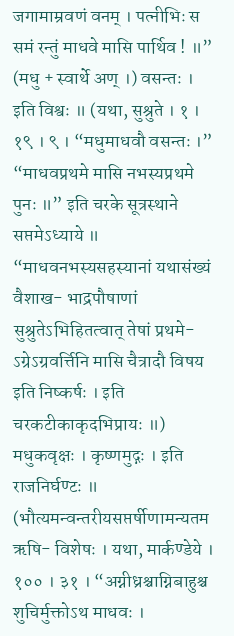जगामाम्रवणं वनम् । पत्नीभिः स समं रन्तुं माधवे मासि पार्थिव ! ॥” (मधु + स्वार्थे अण् ।) वसन्तः । इति विश्वः ॥ (यथा, सुश्रुते । १ । १९ । ९ । “मधुमाधवौ वसन्तः ।” “माधवप्रथमे मासि नभस्यप्रथमे पुनः ॥” इति चरके सूत्रस्थाने सप्तमेऽध्याये ॥ “माधवनभस्यसहस्यानां यथासंख्यं वैशाख- भाद्रपौषाणां सुश्रुतेऽभिहितत्वात् तेषां प्रथमे- ऽग्रेऽग्रवर्त्तिनि मासि चैत्रादौ विषय इति निष्कर्षः । इति चरकटीकाकृदभिप्रायः ॥) मधुकवृक्षः । कृष्णमुद्गः । इति राजनिर्घण्टः ॥ (भौत्यमन्वन्तरीयसप्तर्षीणामन्यतम ऋषि- विशेषः । यथा, मार्कण्डेये । १०० । ३१ । “अग्नीध्रश्चाग्निबाहुश्च शुचिर्मुक्तोऽथ माधवः ।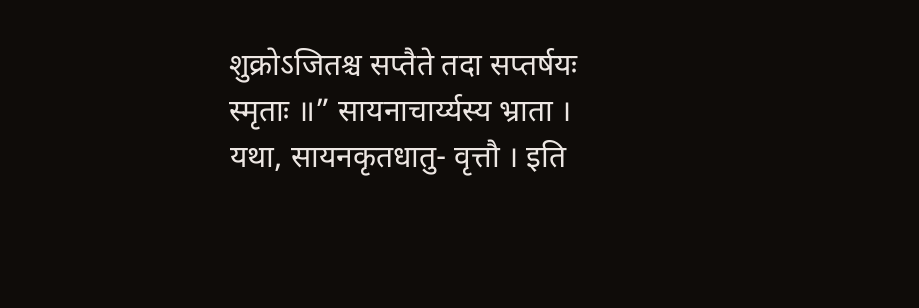शुक्रोऽजितश्च सप्तैते तदा सप्तर्षयः स्मृताः ॥” सायनाचार्य्यस्य भ्राता । यथा, सायनकृतधातु- वृत्तौ । इति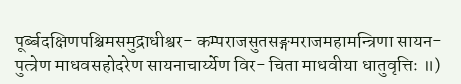पूर्ब्बदक्षिणपश्चिमसमुद्राधीश्वर- कम्पराजसुतसङ्गमराजमहामन्त्रिणा सायन- पुत्त्रेण माधवसहोदरेण सायनाचार्य्येण विर- चिता माधवीया धातुवृत्तिः ॥)